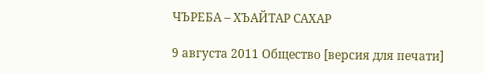ЧЪРЕБА – ХЪАЙТАР САХАР

9 августа 2011 Общество [версия для печати]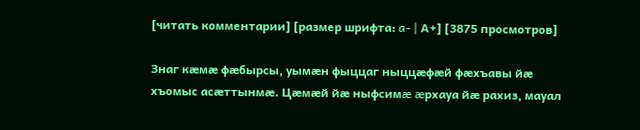[читать комментарии] [размер шрифта: a- | А+] [3875 просмотров]

Знаг кæмæ фæбырсы, уымæн фыццаг ныццæфæй фæхъавы йæ хъомыс асæттынмæ. Цæмæй йæ ныфсимæ æрхауа йæ рахиз, мауал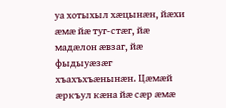уа хотыхыл хæцынæн, йæхи æмæ йæ туг-стæг, йæ мадæлон æвзаг, йæ фыдыуæзæг хъахъхъæнынæн. Цæмæй æркъул кæна йæ сæр æмæ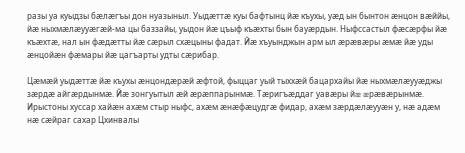разы уа куыдзы бæлæгъы дон нуазыныл. Уыдæттæ куы бафтынц йæ къухы, уæд ын бынтон æнцон вæййы, йæ ныхмæлæууæгæй-ма цы баззайы, уыдон йæ цъыф къæхты бын бауæрдын. Ныфссастыл фæсæрфы йæ къæхтæ, нал ын фæдæтты йæ сæрыл схæцыны фадат. Йæ хъуынджын арм ыл æрæвæры æмæ йæ уды æнцойæн фæмары йæ цагъарты удты сæрибар.

Цæмæй уыдæттæ йæ къухы æнцондæрæй æфтой, фыццаг уый тыххæй бацархайы йæ ныхмæлæууæджы зæрдæ айгæрдынмæ. Йæ зонгуытыл æй æрæппарынмæ. Тæригъæддаг уавæры йæ æрæвæрынмæ. Ирыстоны хуссар хайæн ахæм стыр ныфс, ахæм æнæфæцудгæ фидар, ахæм зæрдæлæууæн у, нæ адæм нæ сæйраг сахар Цхинвалы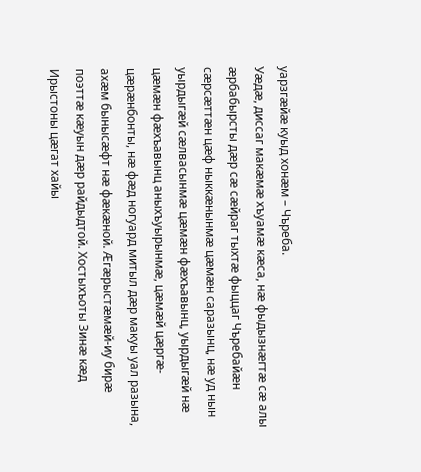уарзгæйæ куыд хонæм – Чъреба.
Уæдæ, диссаг макæмæ хъуамæ кæса, нæ фыдызнæгтæ сæ алы æрбабырсты дæр сæ сæйраг тыхтæ фыццаг Чъребайæн сæрсæттæн цæф ныккæнынмæ цæмæн саразынц, нæ уд нын уырдыгæй сæлвасынмæ цæмæн фæхъавынц, уырдыгæй нæ цæмæн фæхъавынц аныхъуырынмæ, цæмæй цæргæ-цæрæнбонты, нæ фæд ногуард митыл дæр макуы уал разына, ахæм бынысæфт нæ фæкæной. Æгæрыстæмæй-иу бирæ поэттæ кæуын дæр райдыдтой. Хостыхъоты Зинæ кæд Ирыстоны цæгат хайы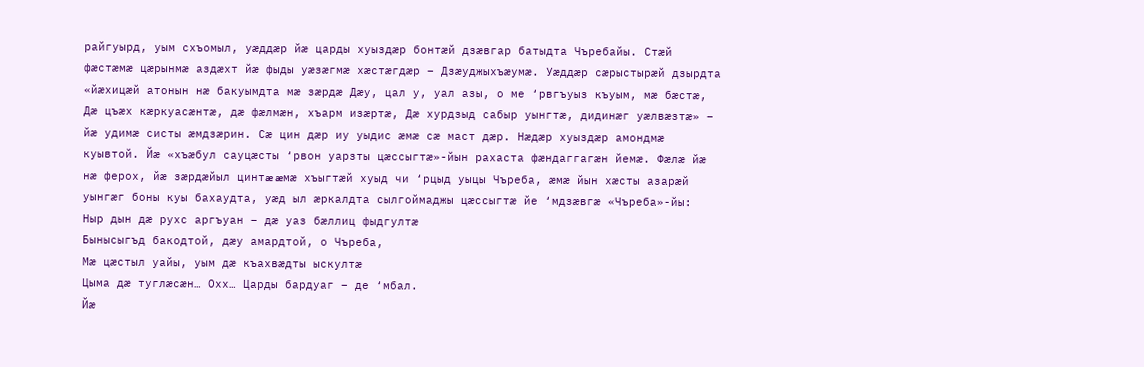райгуырд, уым схъомыл, уæддæр йæ царды хуыздæр бонтæй дзæвгар батыдта Чъребайы. Стæй фæстæмæ цæрынмæ аздæхт йæ фыды уæзæгмæ хæстæгдæр – Дзæуджыхъæумæ. Уæддæр сæрыстырæй дзырдта «йæхицæй атонын нæ бакуымдта мæ зæрдæ Дæу, цал у, уал азы, о ме ‘рвгъуыз къуым, мæ бæстæ, Дæ цъæх кæркуасæнтæ, дæ фæлмæн, хъарм изæртæ, Дæ хурдзыд сабыр уынгтæ, дидинæг уæлвæзтæ» – йæ удимæ систы æмдзæрин. Сæ цин дæр иу уыдис æмæ сæ маст дæр. Нæдæр хуыздæр амондмæ куывтой. Йæ «хъæбул сауцæсты ‘рвон уарзты цæссыгтæ»-йын рахаста фæндаггагæн йемæ. Фæлæ йæ нæ ферох, йæ зæрдæйыл цинтæ æмæ хъыгтæй хуыд чи ‘рцыд уыцы Чъреба, æмæ йын хæсты азарæй уынгæг боны куы бахаудта, уæд ыл æркалдта сылгоймаджы цæссыгтæ йе ‘мдзæвгæ «Чъреба»-йы:
Ныр дын дæ рухс аргъуан – дæ уаз бæллиц фыдгултæ
Бынысыгъд бакодтой, дæу амардтой, о Чъреба,
Мæ цæстыл уайы, уым дæ къахвæдты ыскултæ
Цыма дæ туглæсæн… Охх… Царды бардуаг – де ‘мбал.
Йæ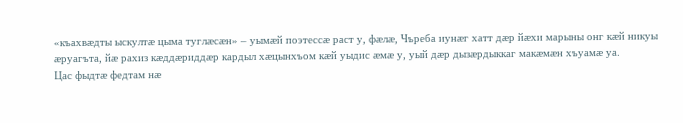«къахвæдты ыскултæ цыма туглæсæн» – уымæй поэтессæ раст у, фæлæ, Чъреба иунæг хатт дæр йæхи марыны онг кæй никуы æруагъта, йæ рахиз кæддæриддæр кардыл хæцынхъом кæй уыдис æмæ у, уый дæр дызæрдыккаг макæмæн хъуамæ уа.
Цас фыдтæ федтам нæ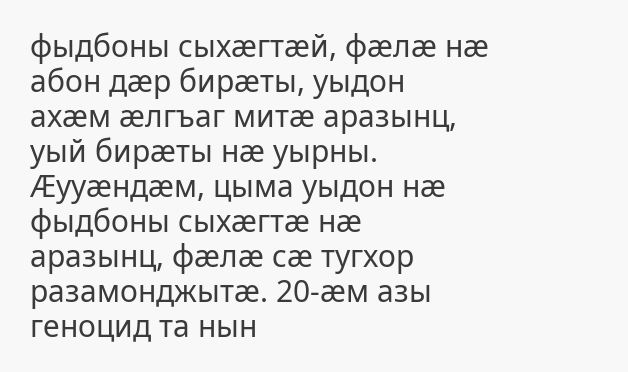фыдбоны сыхæгтæй, фæлæ нæ абон дæр бирæты, уыдон ахæм æлгъаг митæ аразынц, уый бирæты нæ уырны. Æууæндæм, цыма уыдон нæ фыдбоны сыхæгтæ нæ аразынц, фæлæ сæ тугхор разамонджытæ. 20-æм азы геноцид та нын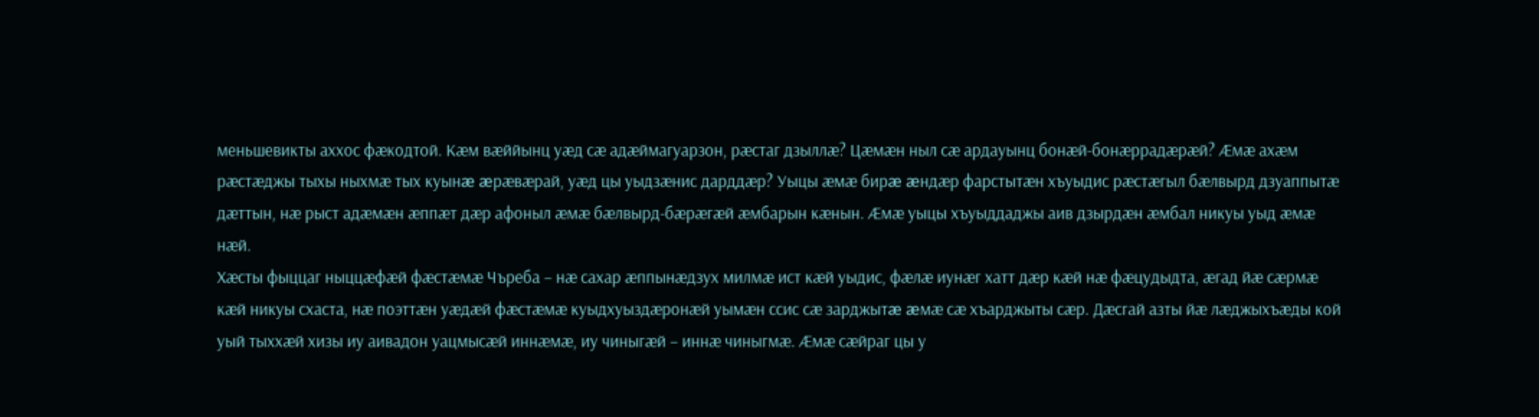меньшевикты аххос фæкодтой. Кæм вæййынц уæд сæ адæймагуарзон, рæстаг дзыллæ? Цæмæн ныл сæ ардауынц бонæй-бонæррадæрæй? Æмæ ахæм рæстæджы тыхы ныхмæ тых куынæ æрæвæрай, уæд цы уыдзæнис дарддæр? Уыцы æмæ бирæ æндæр фарстытæн хъуыдис рæстæгыл бæлвырд дзуаппытæ дæттын, нæ рыст адæмæн æппæт дæр афоныл æмæ бæлвырд-бæрæгæй æмбарын кæнын. Æмæ уыцы хъуыддаджы аив дзырдæн æмбал никуы уыд æмæ нæй.
Хæсты фыццаг ныццæфæй фæстæмæ Чъреба – нæ сахар æппынæдзух милмæ ист кæй уыдис, фæлæ иунæг хатт дæр кæй нæ фæцудыдта, æгад йæ сæрмæ кæй никуы схаста, нæ поэттæн уæдæй фæстæмæ куыдхуыздæронæй уымæн ссис сæ зарджытæ æмæ сæ хъарджыты сæр. Дæсгай азты йæ лæджыхъæды кой уый тыххæй хизы иу аивадон уацмысæй иннæмæ, иу чиныгæй – иннæ чиныгмæ. Æмæ сæйраг цы у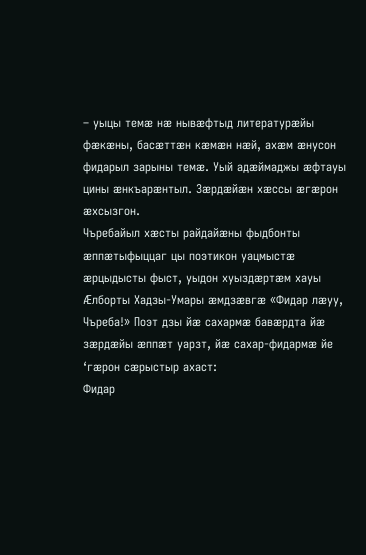– уыцы темæ нæ нывæфтыд литературæйы фæкæны, басæттæн кæмæн нæй, ахæм æнусон фидарыл зарыны темæ. Уый адæймаджы æфтауы цины æнкъарæнтыл. Зæрдæйæн хæссы æгæрон æхсызгон.
Чъребайыл хæсты райдайæны фыдбонты æппæтыфыццаг цы поэтикон уацмыстæ æрцыдысты фыст, уыдон хуыздæртæм хауы Æлборты Хадзы-Умары æмдзæвгæ «Фидар лæуу, Чъреба!» Поэт дзы йæ сахармæ бавæрдта йæ зæрдæйы æппæт уарзт, йæ сахар-фидармæ йе ‘гæрон сæрыстыр ахаст:
Фидар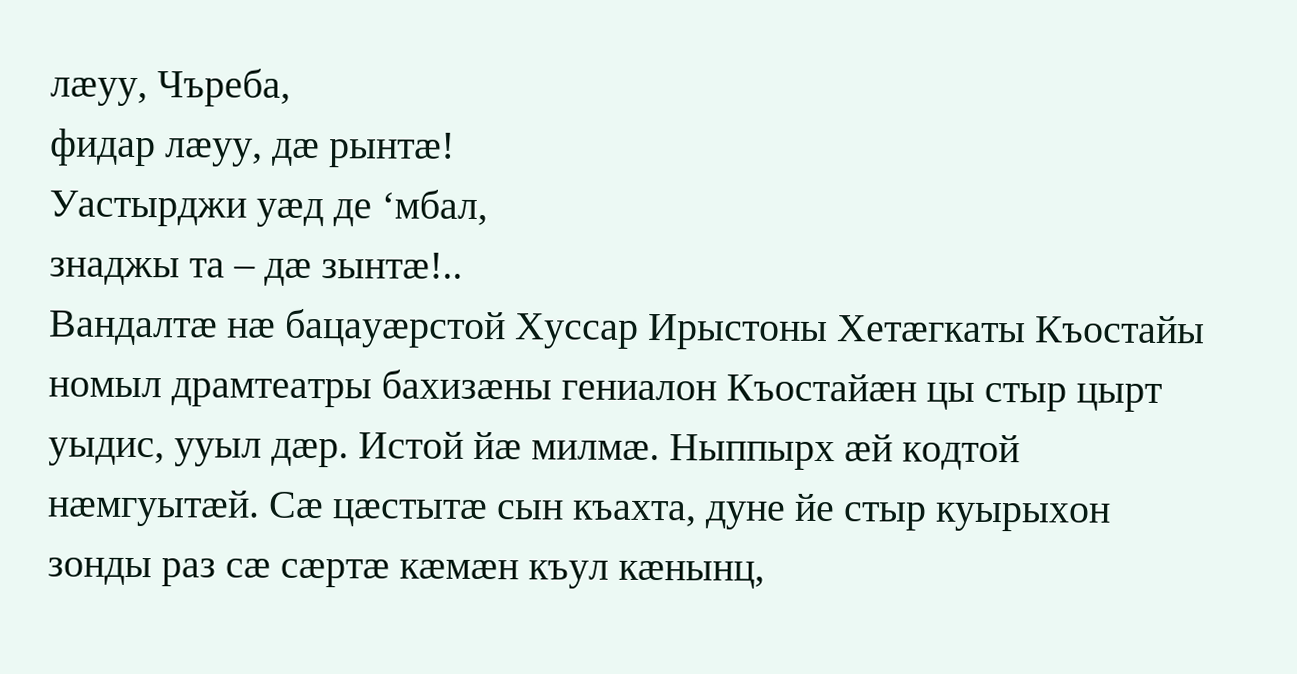лæуу, Чъреба,
фидар лæуу, дæ рынтæ!
Уастырджи уæд де ‘мбал,
знаджы та – дæ зынтæ!..
Вандалтæ нæ бацауæрстой Хуссар Ирыстоны Хетæгкаты Къостайы номыл драмтеатры бахизæны гениалон Къостайæн цы стыр цырт уыдис, ууыл дæр. Истой йæ милмæ. Ныппырх æй кодтой нæмгуытæй. Сæ цæстытæ сын къахта, дуне йе стыр куырыхон зонды раз сæ сæртæ кæмæн къул кæнынц,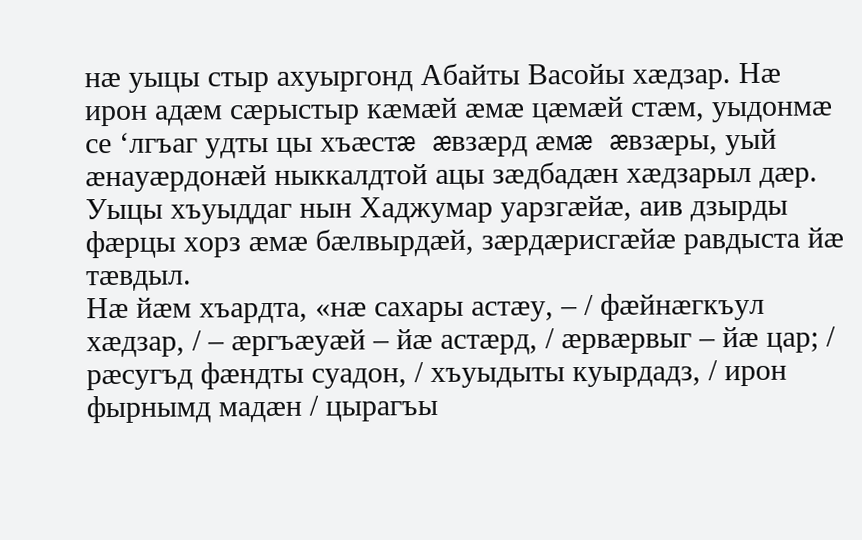нæ уыцы стыр ахуыргонд Абайты Васойы хæдзар. Нæ ирон адæм сæрыстыр кæмæй æмæ цæмæй стæм, уыдонмæ се ‘лгъаг удты цы хъæстæ æвзæрд æмæ æвзæры, уый æнауæрдонæй ныккалдтой ацы зæдбадæн хæдзарыл дæр. Уыцы хъуыддаг нын Хаджумар уарзгæйæ, аив дзырды фæрцы хорз æмæ бæлвырдæй, зæрдæрисгæйæ равдыста йæ тæвдыл.
Нæ йæм хъардта, «нæ сахары астæу, – / фæйнæгкъул хæдзар, / – æргъæуæй – йæ астæрд, / æрвæрвыг – йæ цар; / рæсугъд фæндты суадон, / хъуыдыты куырдадз, / ирон фырнымд мадæн / цырагъы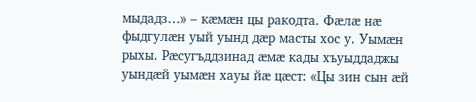мыдадз…» – кæмæн цы ракодта. Фæлæ нæ фыдгулæн уый уынд дæр масты хос у. Уымæн рыхы. Рæсугъддзинад æмæ кады хъуыддаджы уындæй уымæн хауы йæ цæст: «Цы зин сын æй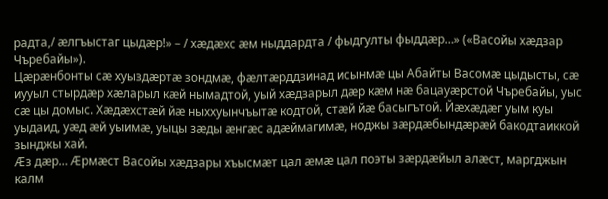радта,/ æлгъыстаг цыдæр!» – / хæдæхс æм ныддардта / фыдгулты фыддæр…» («Васойы хæдзар Чъребайы»).
Цæрæнбонты сæ хуыздæртæ зондмæ, фæлтæрддзинад исынмæ цы Абайты Васомæ цыдысты, сæ иууыл стырдæр хæларыл кæй нымадтой, уый хæдзарыл дæр кæм нæ бацауæрстой Чъребайы, уыс сæ цы домыс. Хæдæхстæй йæ ныххуынчъытæ кодтой, стæй йæ басыгътой. Йæхæдæг уым куы уыдаид, уæд æй уыимæ, уыцы зæды æнгæс адæймагимæ, ноджы зæрдæбындæрæй бакодтаиккой зынджы хай.
Æз дæр… Æрмæст Васойы хæдзары хъысмæт цал æмæ цал поэты зæрдæйыл алæст, маргджын калм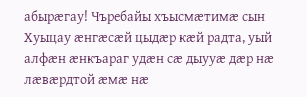абырæгау! Чъребайы хъысмæтимæ сын Хуыцау æнгæсæй цыдæр кæй радта, уый алфæн æнкъараг удæн сæ дыууæ дæр нæ лæвæрдтой æмæ нæ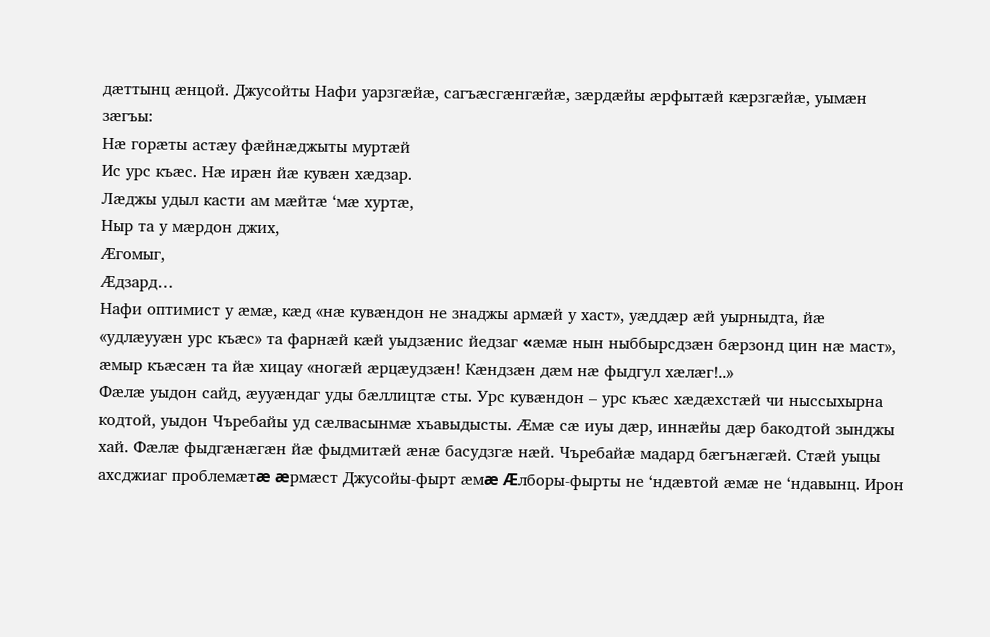дæттынц æнцой. Джусойты Нафи уарзгæйæ, сагъæсгæнгæйæ, зæрдæйы æрфытæй кæрзгæйæ, уымæн зæгъы:
Нæ горæты астæу фæйнæджыты муртæй
Ис урс къæс. Нæ ирæн йæ кувæн хæдзар.
Лæджы удыл касти ам мæйтæ ‘мæ хуртæ,
Ныр та у мæрдон джих,
Æгомыг,
Æдзард…
Нафи оптимист у æмæ, кæд «нæ кувæндон не знаджы армæй у хаст», уæддæр æй уырныдта, йæ «удлæууæн урс къæс» та фарнæй кæй уыдзæнис йедзаг «æмæ нын ныббырсдзæн бæрзонд цин нæ маст», æмыр къæсæн та йæ хицау «ногæй æрцæудзæн! Кæндзæн дæм нæ фыдгул хæлæг!..»
Фæлæ уыдон сайд, æууæндаг уды бæллицтæ сты. Урс кувæндон – урс къæс хæдæхстæй чи ныссыхырна кодтой, уыдон Чъребайы уд сæлвасынмæ хъавыдысты. Æмæ сæ иуы дæр, иннæйы дæр бакодтой зынджы хай. Фæлæ фыдгæнæгæн йæ фыдмитæй æнæ басудзгæ нæй. Чъребайæ мадард бæгънæгæй. Стæй уыцы ахсджиаг проблемæтæ æрмæст Джусойы-фырт æмæ Æлборы-фырты не ‘ндæвтой æмæ не ‘ндавынц. Ирон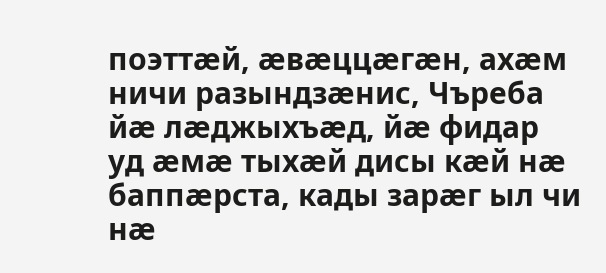поэттæй, æвæццæгæн, ахæм ничи разындзæнис, Чъреба йæ лæджыхъæд, йæ фидар уд æмæ тыхæй дисы кæй нæ баппæрста, кады зарæг ыл чи нæ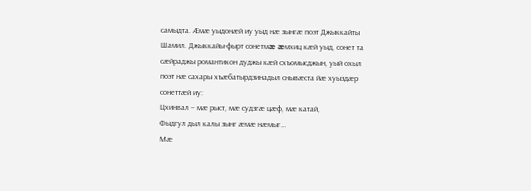самыдта. Æмæ уыдонæй иу уыд нæ зынгæ поэт Джыккайты Шамил. Джыккайы-фырт сонетмæ æмхиц кæй уыд, сонет та сæйраджы романтикон дуджы кæй схъомысджын, уый охыл поэт нæ сахары хъæбатырдзинадыл снывæста йæ хуыздæр сонеттæй иу:
Цхинвал – мæ рыст, мæ судзгæ цæф, мæ катай,
Фыдгул дыл калы зынг æмæ нæмыг…
Мæ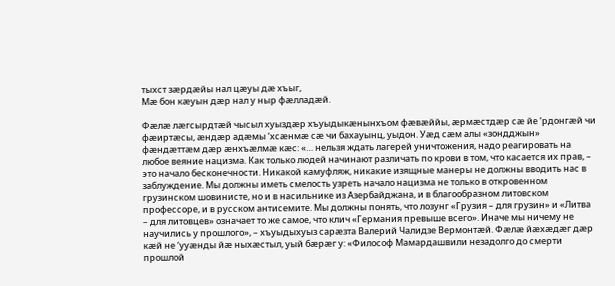тыхст зæрдæйы нал цæуы дæ хъыг,
Мæ бон кæуын дæр нал у ныр фæлладæй.

Фæлæ лæгсырдтæй чысыл хуыздæр хъуыдыкæнынхъом фæвæййы, æрмæстдæр сæ йе ‘рдонгæй чи фæиртæсы, æндæр адæмы ‘хсæнмæ сæ чи бахауынц, уыдон. Уæд сæм алы «зондджын» фæндæттæм дæр æнхъæлмæ кæс: «… нельзя ждать лагерей уничтожения, надо реагировать на любое веяние нацизма. Как только людей начинают различать по крови в том, что касается их прав, – это начало бесконечности. Никакой камуфляж, никакие изящные манеры не должны вводить нас в заблуждение. Мы должны иметь смелость узреть начало нацизма не только в откровенном грузинском шовинисте, но и в насильнике из Азербайджана, и в благообразном литовском профессоре, и в русском антисемите. Мы должны понять, что лозунг «Грузия – для грузин» и «Литва – для литовцев» означает то же самое, что клич «Германия превыше всего». Иначе мы ничему не научились у прошлого», – хъуыдыхуыз сарæзта Валерий Чалидзе Вермонтæй. Фæлæ йæхæдæг дæр кæй не ‘ууæнды йæ ныхæстыл, уый бæрæг у: «Философ Мамардашвили незадолго до смерти прошлой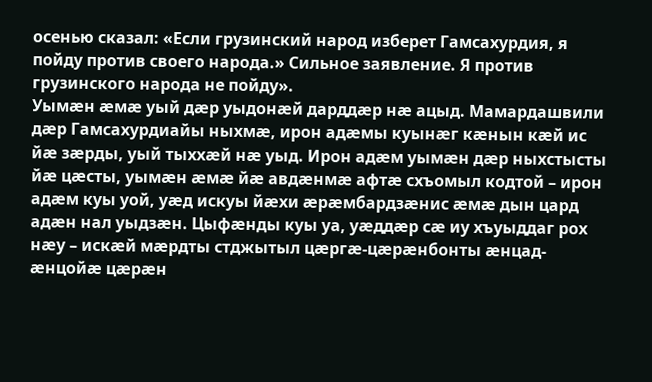осенью сказал: «Если грузинский народ изберет Гамсахурдия, я пойду против своего народа.» Сильное заявление. Я против грузинского народа не пойду».
Уымæн æмæ уый дæр уыдонæй дарддæр нæ ацыд. Мамардашвили дæр Гамсахурдиайы ныхмæ, ирон адæмы куынæг кæнын кæй ис йæ зæрды, уый тыххæй нæ уыд. Ирон адæм уымæн дæр ныхстысты йæ цæсты, уымæн æмæ йæ авдæнмæ афтæ схъомыл кодтой – ирон адæм куы уой, уæд искуы йæхи æрæмбардзæнис æмæ дын цард адæн нал уыдзæн. Цыфæнды куы уа, уæддæр сæ иу хъуыддаг рох нæу – искæй мæрдты стджытыл цæргæ-цæрæнбонты æнцад-æнцойæ цæрæн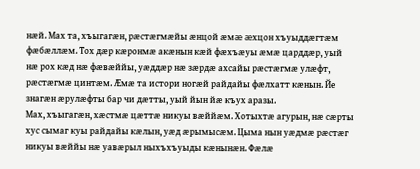нæй. Мах та, хъыгагæн, рæстæгмæйы æнцой æмæ æхцон хъуыддæгтæм фæбæллæм. Тох дæр кæронмæ акæнын кæй фæхъæуы æмæ царддæр, уый нæ рох кæд нæ фæвæййы, уæддæр нæ зæрдæ ахсайы рæстæгмæ улæфт, рæстæгмæ цинтæм. Æмæ та истори ногæй райдайы фæлхатт кæнын. Йе знагæн æрулæфты бар чи дæтты, уый йын йæ къух аразы.
Мах, хъыгагæн, хæстмæ цæттæ никуы вæййæм. Хотыхтæ агурын, нæ сæрты хус сымаг куы райдайы кæлын, уæд æрымысæм. Цыма нын уæдмæ рæстæг никуы вæййы нæ уавæрыл ныхъхъуыды кæнынæн. Фæлæ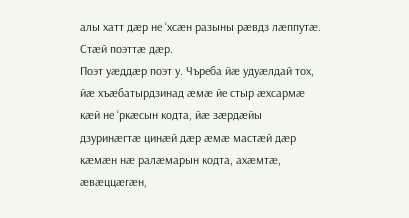алы хатт дæр не ‘хсæн разыны рæвдз лæппутæ. Стæй поэттæ дæр.
Поэт уæддæр поэт у. Чъреба йæ удуæлдай тох, йæ хъæбатырдзинад æмæ йе стыр æхсармæ кæй не ‘ркæсын кодта, йæ зæрдæйы дзуринæгтæ цинæй дæр æмæ мастæй дæр кæмæн нæ ралæмарын кодта, ахæмтæ, æвæццæгæн,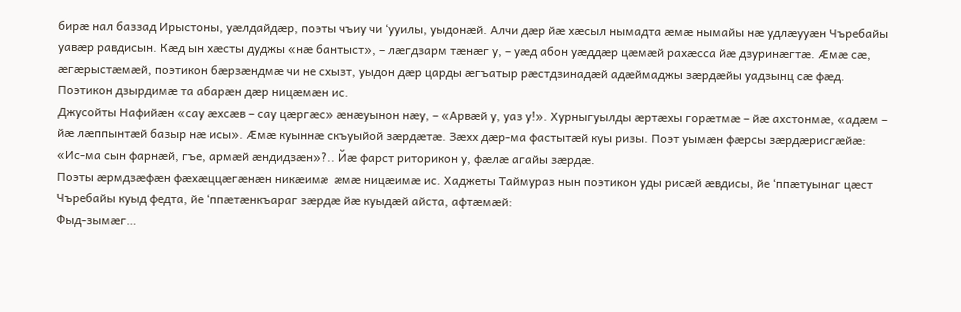бирæ нал баззад Ирыстоны, уæлдайдæр, поэты чъиу чи ‘ууилы, уыдонæй. Алчи дæр йæ хæсыл нымадта æмæ нымайы нæ удлæууæн Чъребайы уавæр равдисын. Кæд ын хæсты дуджы «нæ бантыст», – лæгдзарм тæнæг у, – уæд абон уæддæр цæмæй рахæсса йæ дзуринæгтæ. Æмæ сæ, æгæрыстæмæй, поэтикон бæрзæндмæ чи не схызт, уыдон дæр царды æгъатыр рæстдзинадæй адæймаджы зæрдæйы уадзынц сæ фæд. Поэтикон дзырдимæ та абарæн дæр ницæмæн ис.
Джусойты Нафийæн «сау æхсæв – сау цæргæс» æнæуынон нæу, – «Арвæй у, уаз у!». Хурныгуылды æртæхы горæтмæ – йæ ахстонмæ, «адæм – йæ лæппынтæй базыр нæ исы». Æмæ куыннæ скъуыйой зæрдæтæ. Зæхх дæр-ма фастытæй куы ризы. Поэт уымæн фæрсы зæрдæрисгæйæ: «Ис-ма сын фарнæй, гъе, армæй æндидзæн»?.. Йæ фарст риторикон у, фæлæ агайы зæрдæ.
Поэты æрмдзæфæн фæхæццæгæнæн никæимæ æмæ ницæимæ ис. Хаджеты Таймураз нын поэтикон уды рисæй æвдисы, йе ‘ппæтуынаг цæст Чъребайы куыд федта, йе ‘ппæтæнкъараг зæрдæ йæ куыдæй айста, афтæмæй:
Фыд-зымæг…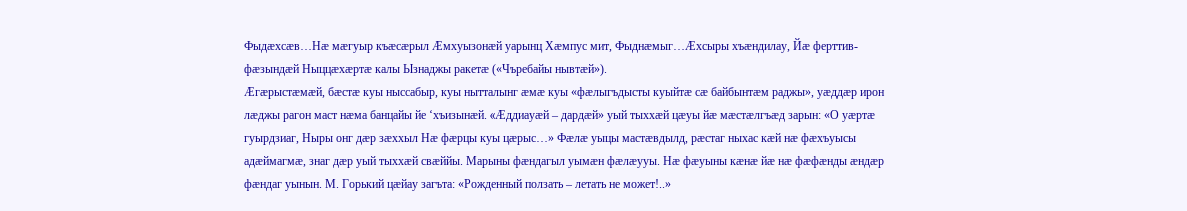Фыдæхсæв…Нæ мæгуыр къæсæрыл Æмхуызонæй уарынц Хæмпус мит, Фыднæмыг…Æхсыры хъæндилау, Йæ ферттив-фæзындæй Ныццæхæртæ калы Ызнаджы ракетæ («Чъребайы нывтæй»).
Æгæрыстæмæй, бæстæ куы ныссабыр, куы нытталынг æмæ куы «фæлыгъдысты куыйтæ сæ байбынтæм раджы», уæддæр ирон лæджы рагон маст нæма банцайы йе ‘хъизынæй. «Æддиауæй – дардæй» уый тыххæй цæуы йæ мæстæлгъæд зарын: «О уæртæ гуырдзиаг, Ныры онг дæр зæххыл Нæ фæрцы куы цæрыс…» Фæлæ уыцы мастæвдылд, рæстаг ныхас кæй нæ фæхъуысы адæймагмæ, знаг дæр уый тыххæй свæййы. Марыны фæндагыл уымæн фæлæууы. Нæ фæуыны кæнæ йæ нæ фæфæнды æндæр фæндаг уынын. М. Горький цæйау загъта: «Рожденный ползать – летать не может!..»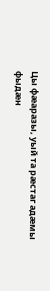Цы фæаразы, уый та рæстаг адæмы фыдæн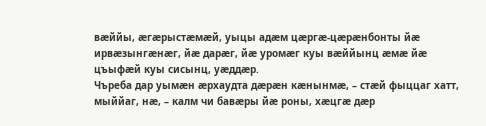вæййы, æгæрыстæмæй, уыцы адæм цæргæ-цæрæнбонты йæ ирвæзынгæнæг, йæ дарæг, йæ уромæг куы вæййынц æмæ йæ цъыфæй куы сисынц, уæддæр.
Чъреба дар уымæн æрхаудта дæрæн кæнынмæ, – стæй фыццаг хатт, мыййаг, нæ, – калм чи бавæры йæ роны, хæцгæ дæр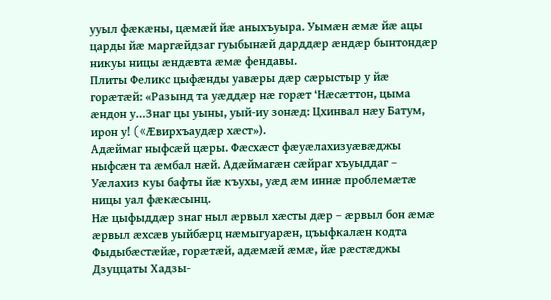ууыл фæкæны, цæмæй йæ аныхъуыра. Уымæн æмæ йæ ацы царды йæ маргæйдзаг гуыбынæй дарддæр æндæр бынтондæр никуы ницы æндæвта æмæ фендавы.
Плиты Феликс цыфæнды уавæры дæр сæрыстыр у йæ горæтæй: «Разынд та уæддæр нæ горæт ‘Нæсæттон, цыма æндон у…Знаг цы уыны, уый-иу зонæд: Цхинвал нæу Батум, ирон у! («Æвирхъаудæр хæст»).
Адæймаг ныфсæй цæры. Фæсхæст фæуæлахизуæвæджы ныфсæн та æмбал нæй. Адæймагæн сæйраг хъуыддаг – Уæлахиз куы бафты йæ къухы, уæд æм иннæ проблемæтæ ницы уал фæкæсынц.
Нæ цыфыддæр знаг ныл æрвыл хæсты дæр – æрвыл бон æмæ æрвыл æхсæв уыйбæрц нæмыгуарæн, цъыфкалæн кодта Фыдыбæстæйæ, горæтæй, адæмæй æмæ, йæ рæстæджы Дзуццаты Хадзы-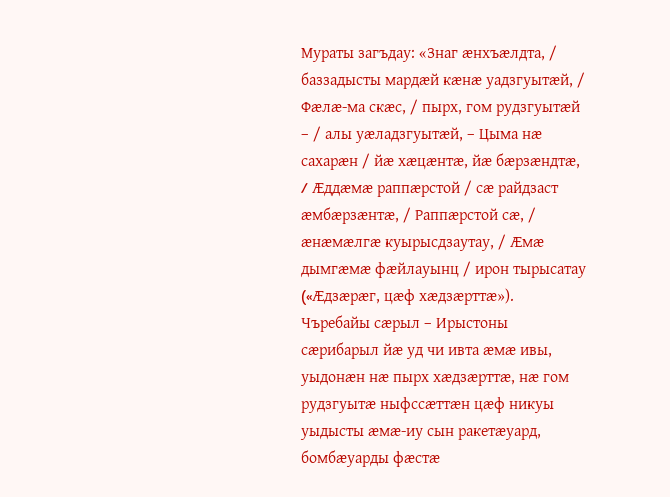Мураты загъдау: «Знаг æнхъæлдта, / баззадысты мардæй кæнæ уадзгуытæй, / Фæлæ-ма скæс, / пырх, гом рудзгуытæй – / алы уæладзгуытæй, – Цыма нæ сахарæн / йæ хæцæнтæ, йæ бæрзæндтæ, / Æддæмæ раппæрстой / сæ райдзаст æмбæрзæнтæ, / Раппæрстой сæ, / æнæмæлгæ куырысдзаутау, / Æмæ дымгæмæ фæйлауынц / ирон тырысатау («Æдзæрæг, цæф хæдзæрттæ»).
Чъребайы сæрыл – Ирыстоны сæрибарыл йæ уд чи ивта æмæ ивы, уыдонæн нæ пырх хæдзæрттæ, нæ гом рудзгуытæ ныфссæттæн цæф никуы уыдысты æмæ-иу сын ракетæуард, бомбæуарды фæстæ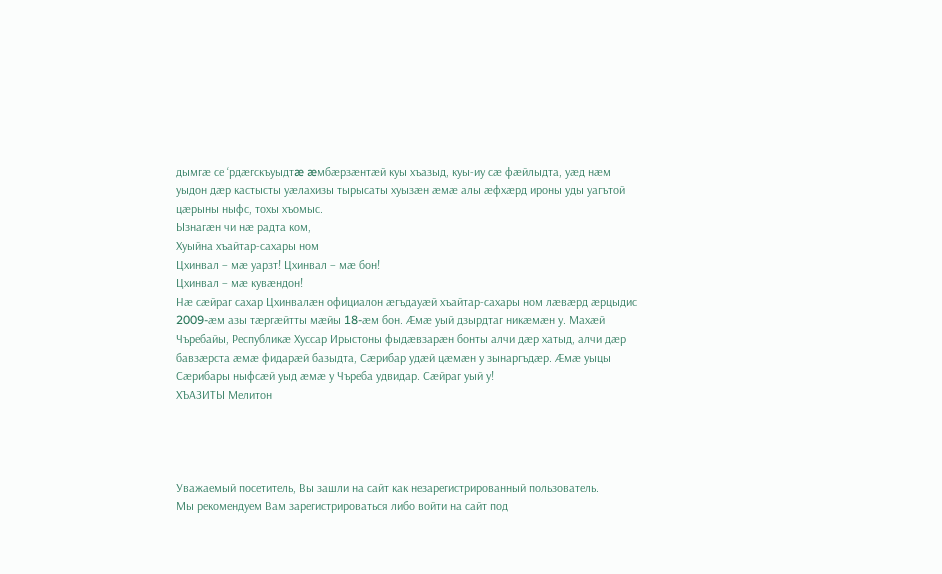дымгæ се ‘рдæгскъуыдтæ æмбæрзæнтæй куы хъазыд, куы-иу сæ фæйлыдта, уæд нæм уыдон дæр кастысты уæлахизы тырысаты хуызæн æмæ алы æфхæрд ироны уды уагътой цæрыны ныфс, тохы хъомыс.
Ызнагæн чи нæ радта ком,
Хуыйна хъайтар-сахары ном
Цхинвал – мæ уарзт! Цхинвал – мæ бон!
Цхинвал – мæ кувæндон!
Нæ сæйраг сахар Цхинвалæн официалон æгъдауæй хъайтар-сахары ном лæвæрд æрцыдис 2009-æм азы тæргæйтты мæйы 18-æм бон. Æмæ уый дзырдтаг никæмæн у. Махæй Чъребайы, Республикæ Хуссар Ирыстоны фыдæвзарæн бонты алчи дæр хатыд, алчи дæр бавзæрста æмæ фидарæй базыдта, Сæрибар удæй цæмæн у зынаргъдæр. Æмæ уыцы Сæрибары ныфсæй уыд æмæ у Чъреба удвидар. Сæйраг уый у!
ХЪАЗИТЫ Мелитон




Уважаемый посетитель, Вы зашли на сайт как незарегистрированный пользователь.
Мы рекомендуем Вам зарегистрироваться либо войти на сайт под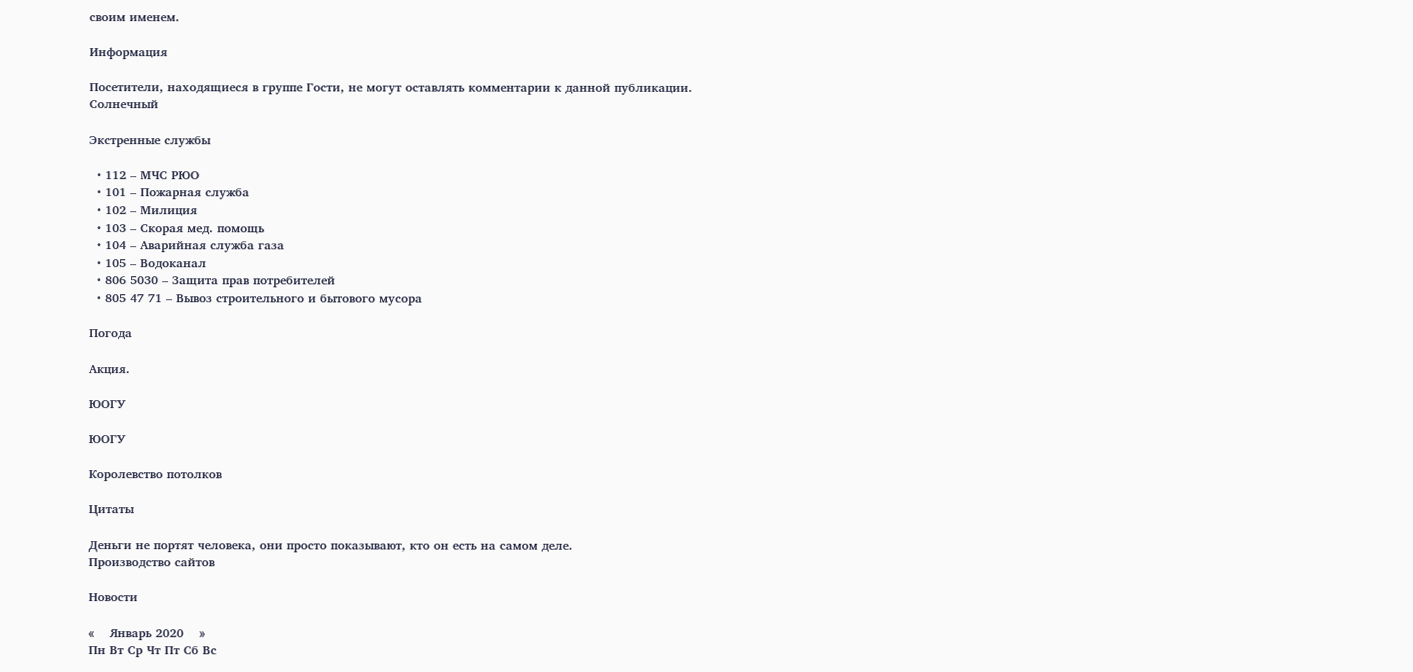своим именем.

Информация

Посетители, находящиеся в группе Гости, не могут оставлять комментарии к данной публикации.
Солнечный

Экстренные службы

  • 112 – МЧС РЮО
  • 101 – Пожарная служба
  • 102 – Милиция
  • 103 – Скорая мед. помощь
  • 104 – Аварийная служба газа
  • 105 – Водоканал
  • 806 5030 – Защита прав потребителей
  • 805 47 71 – Вывоз строительного и бытового мусора

Погода

Акция.

ЮОГУ

ЮОГУ

Королевство потолков

Цитаты

Деньги не портят человека, они просто показывают, кто он есть на самом деле.
Производство сайтов

Новости

«    Январь 2020    »
Пн Вт Ср Чт Пт Сб Вс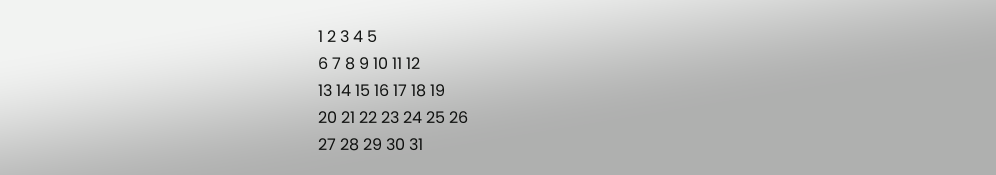1 2 3 4 5
6 7 8 9 10 11 12
13 14 15 16 17 18 19
20 21 22 23 24 25 26
27 28 29 30 31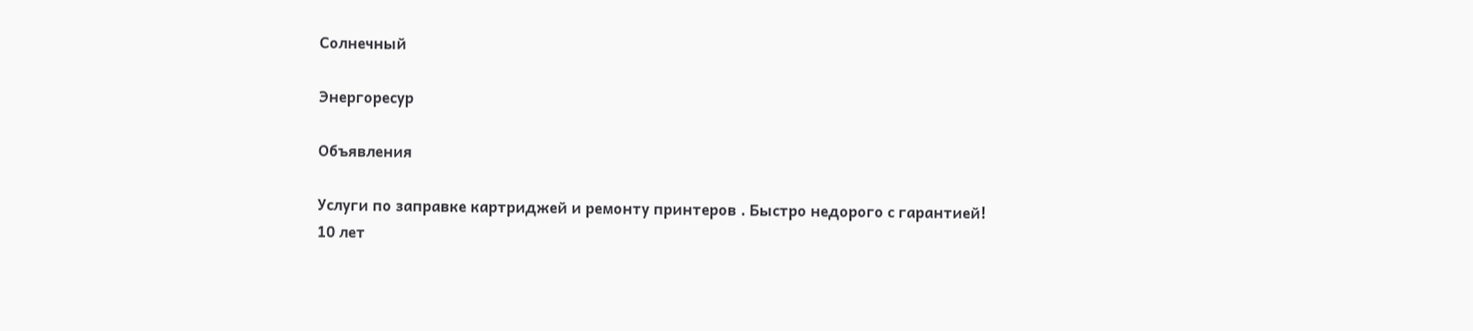Солнечный

Энергоресур

Объявления

Услуги по заправке картриджей и ремонту принтеров . Быстро недорого с гарантией!
10 лет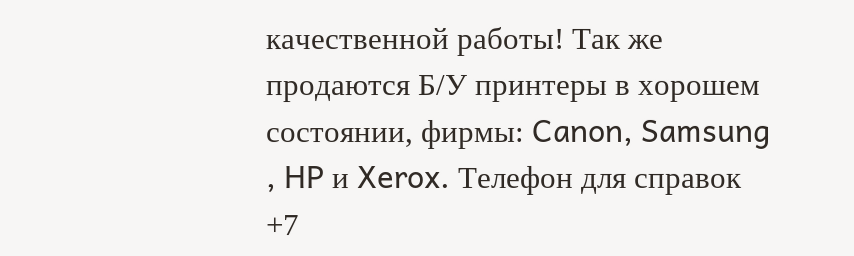качественной работы! Так же продаются Б/У принтеры в хорошем состоянии, фирмы: Canon, Samsung , HP и Xerox. Телефон для справок +7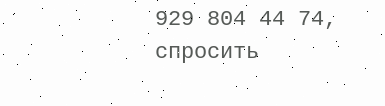929 804 44 74, спросить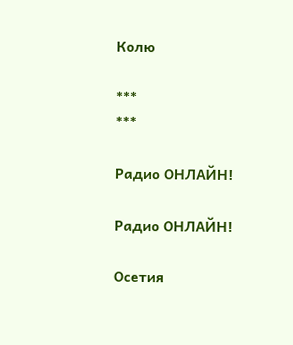Колю

***
***

Радио ОНЛАЙН!

Радио ОНЛАЙН!

Осетия